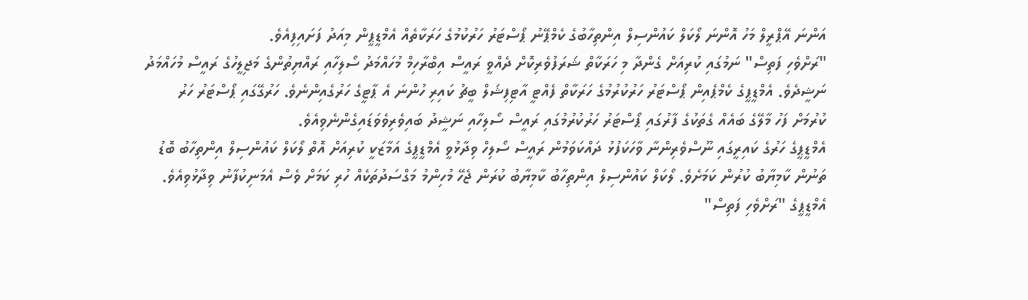އަންނަ އޭޕްރީލް މަހު އޮންނަ ލޯކަލް ކައުންސިލް އިންތިހާބުގެ ކެމްޕޭނު ޕޯސްޓަރު ހަރުކުމުގެ ހަރަކާތެއް އެމްޑީޕީން މިއަދު ފަށައިފިއެވެ.
"ރަށްވެހި ފަތިސް" ނަމުގައި ކުރިއަށް ގެންދާ މި ހަރަކާތް ޝަރަފުވެރިކޮށް ދެއްވީ ރައީސް އިބްރާހިމް މުހައްމަދު ސޯލިހާއި ރައްޔިތުންގެ މަޖިލީހުގެ ރައީސް މުހައްމަދު ނަޝީދެވެ. އެމްޑީޕީގެ ކެމްޕެއިން ޕޯސްޓަރު ހަރުކުރުމުގެ ހަރަކާތް ފެއްޓީ އާޓިފިޝަލް ބީޗު ކައިރި ހުންނަ އެ ޕާޓީގެ ހަރުގެއިންނެވެ. ހަރުގޭގައި ޕޯސްޓަރު ހަރު ކުރުމަށް ފަހު މާލޭގެ ބައެއް ގެތަކުގެ ފާރުގައި ޕޯސްޓަރު ހަރުކުރުމުގައި ރައީސް ސޯލިހާއި ނަޝީދު ބައިވެރިވެވަޑައިގެންނެވިއެވެ.
އެމްޑީޕީގެ ހަރުގެ ކައިރީގައި ނޫސްވެރިންނާ ވާހަކަފުޅު ދައްކަވަމުން ރައީސް ސޯލިހް ވިދާޅުވީ އެމްޑީޕީގެ އަމާޒަކީ ކުރިއަށް އޮތް ލޯކަލް ކައުންސިލް އިންތިހާބު ބޮޑު ތަނުން ކާމިޔާބު ކުރުން ކަމަށެވެ. ލޯކަލް ކައުންސިލް އިންތިހާބު ކާމިޔާބު ކުރަން ޖެހޭ މުހިންމު މަގްސަދުތަކެއް ހުރި ކަމަށް ވެސް އެމަނިކުފާނު ވިދާޅުވިއެވެ.
އެމްޑީޕީގެ "ރަށްވެހި ފަތިސް"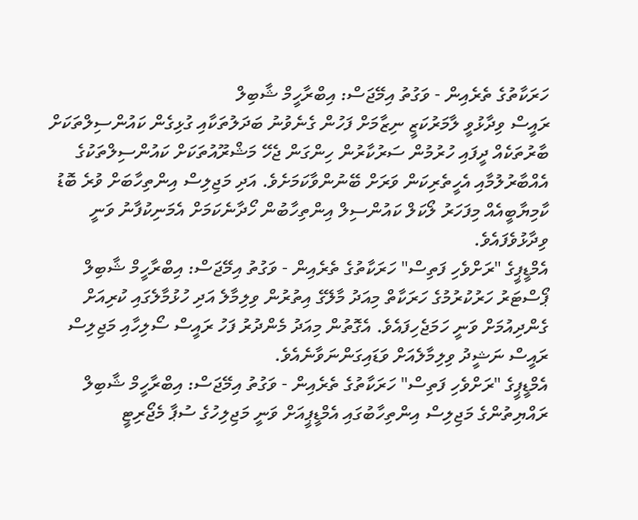ހަރަކާތުގެ ތެރެއިން - ވަގުތު އިމޭޖަސް: އިބްރާހީމް ޝާބިލް
ރައީސް ވިދާޅުވީ ލާމަރުކަޒީ ނިޒާމަށް ފަހުން ގެނެވުނު ބަދަލުތަކާއި ގުޅިގެން ކައުންސިލްތަކަށް ބާރުތަކެއް ދީފައި ހުރުމުން ސަރުކާރުން ހިންގަން ޖެހޭ މަޝްރޫއުތަކަށް ކައުންސިލްތަކުގެ އެއްބާރުލުމާއި އެހީތެރިކަން ވަރަށް ބޭނުންވާކަމަށެވެ. އަދި މަޖިލިސް އިންތިހާބަށް ވުރެ ބޮޑު ކާމިޔާބީއެއް މިފަހަރު ލޯކަލް ކައުންސިލް އިންތިހާބުން ހޯދާނެކަމަށް އެމަނިކުފާނު ވަނީ ވިދާޅުވެފައެވެ.
އެމްޑީޕީގެ "ރަށްވެހި ފަތިސް" ހަރަކާތުގެ ތެރެއިން - ވަގުތު އިމޭޖަސް: އިބްރާހީމް ޝާބިލް
ޕޯސްޓަރު ހަރުކުރުމުގެ ހަރަކާތް މިއަދު މާލޭގެ އިތުރުން ވިލިމާލެ އަދި ހުޅުމާލެގައި ކުރިއަށް ގެންދިއުމަށް ވަނީ ހަމަޖެހިފައެވެ. އެގޮތުން މިއަދު މެންދުރު ފަހު ރައީސް ސޯލިހާއި މަޖިލިސް ރައީސް ނަޝީދު ވިލިމާލެއަށް ވަޑައިގަންނަވާނެއެވެ.
އެމްޑީޕީގެ "ރަށްވެހި ފަތިސް" ހަރަކާތުގެ ތެރެއިން - ވަގުތު އިމޭޖަސް: އިބްރާހީމް ޝާބިލް
ރައްޔިތުންގެ މަޖިލިސް އިންތިހާބުގައި އެމްޑީޕީއަށް ވަނީ މަޖިލިހުގެ ސުޕާ މެޖޯރިޓީ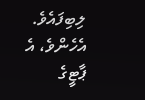ލިބިފައެވެ. އެހެންވެ، އެ ޕާޓީގެ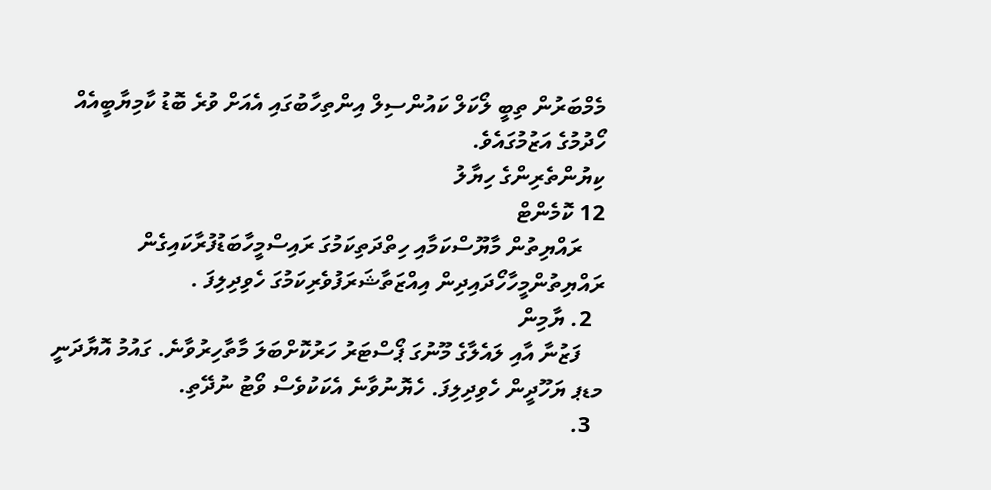މެމްބަރުން ތިބީ ލޯކަލް ކައުންސިލް އިންތިހާބުގައި އެއަށް ވުރެ ބޮޑު ކާމިޔާބީއެއް ހޯދުމުގެ އަޒުމުގައެވެ.
ކިޔުންތެރިންގެ ހިޔާލު
12 ކޮމެންޓް
    ރައްޔިތުން މާޔޫސްކަމާއި ހިތްދަތިކަމުގަ ރައިސްމީހާބަޑުފުރާކައިގެން ރައްޔިތުންމީހާހޯދައިދިން އިއްޒަތާޝަރަފުވެރިކަމުގަ ހެވިދިލިފަ .
  2. ޔާމިން
    ފަޒުނާ އާއި ލައެލާގެ މޫނުގަ ޕޯސްޓަރު ހަރުކޮށްބަލަ މާތާހިރުވާނެ. ގައުމު އޮޔާދަނީ މޑޕ ޔަހޫދީން ހެވިދިލިފަ. ހެޔޮނުވާނެ އެކަކުވެސް ވޯޓު ނުދޭތި.
  3.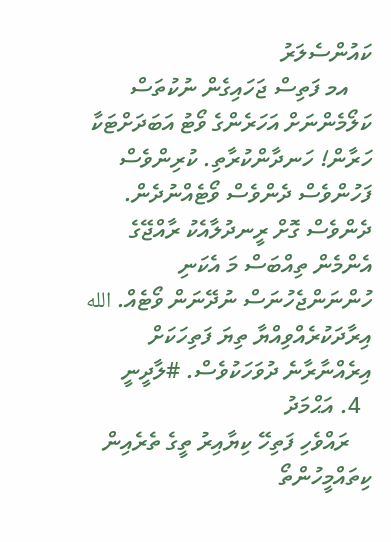ކައުންސެލަރު
    އމ ފަތިސް ޖަހައިގެން ނުކުތަސް ކަލޯމެންނަށް އަހަރެންގެ ވޯޓު އަބަދަށްޓަކާ ހަރާން! ހަނދާންކުރާތި. ކުރިންވެސް ފަހުންވެސް ދެންވެސް ވޯޓެއްނުދެން. ދެންވެސް ގޮށް ރީނދުލާއެކު ރާއްޖޭގެ އެންމެން ތިއްބަސް މަ އެކަނި ހުންނަންޖެހުނަސް ނުދޭނަން ވޯޓެއް. الله އިރާދަކުރެއްވިއްޔާ ތިޔަ ފަތިހަކަށް އިރެއްނާރާނެ ދުވަހަކުވެސް. #ލާދީނީ
  4. އަޙްމަދު
    ރައްވެހި ފަތިހޭ ކިޔާއިރު ތީގެ ތެރެއިން ކިތައްމީހުންތޯ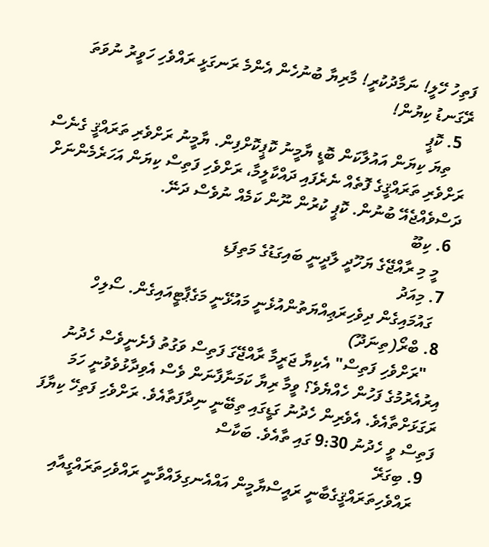ފަތިހު ހޭލީ! ނަމާދުކުރީ! މާރިޔާ ބުނުހެން އެންމެ ރަނގަޅީ ރައްވެހި ހަވީރު ނުވަތަ ރޭގަނޑު ކިޔުން!
  5. ކޮޕީ
    ތިޔަ ކިޔަން އައުލާކަން ބޮޑީ ޔާމީނު ކޮޕީކޮށްފިން. ޔާމީނު ރަށްވެރި ތަރައްޤީ ގެނެސް ރަށްވެރި ތަރައްޤީގެ ފޮތެއް ނެރެފައި ދައްކާލީމާ، ރަށްވެހި ފަތިސް ކިޔަން އަހަރެމެންނަށް ދަސްވެއްޖެއޭ ބުނުން. ކޮޕީ ކުރުން ނޫން ކަމެއް ނުވެސް ދަނޭ.
  6. ކިބޫ
    މީ މި ރާއްޖޭގެ ޔަހޫދީ ލާދީނީ ބައިގަޑުގެ މަތިފަޑި
  7. މިއަދު
    ގައުމައިގެން ދިވެހިރަޢިއްޔަތުންއުޅެނީ މައުޅޭނީ މަގެޕާޓީއައިގެން. ސޯލިހް
  8. ބްރޯ(ތިނަދޫ)
    "ރަށްވެހި ފަތިސް" އެކިޔާ ޖަރީމާ ރާއްޖޭގަ ފަތިސް ވަގުތު ފެށެނީވެސް ހެދުނު އިރުއެރުމުގެ ފަހުން ހެއްޔެވެ؟ ވީމާ ރިޔާ ކަމަނާފާނަން ވެސް އެވިދާޅުވެވުނީ ހަމަ ރަގަޅަށްތާއެވެ. އެވެރިން ހެދުނު ގަޑީގައި ތިބޭނީ ނިދާފަތާއެވެ. ރަށްވެހި ފަތިހޭ ކިޔާފަ ފަތިސް ވީ ހެދުނު 9:30 ގައި ތާއެވެ. ބަކާސް
  9. ބިގަރޭ
    ރައްވެހިތަރައްޤީގެބާނީ ރައީސްޔާމީން އައްއެނގިލައްވާނީ ރައްވެހިތަރައްގީއާއި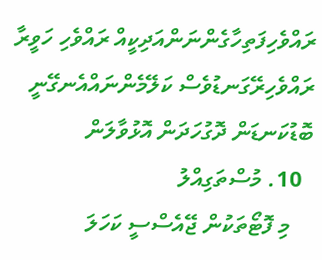ރައްވެހިފަތިހާގެންނަންއަދިކީއް ރައްވެހި ހަވީރާ ރައްވެހިރޭގަނޑުވެސް ކަލޭމެންނައްއެނގޭނީ ބޮޑުކަނޑަން ދޮގުހަދަން އޮޅުވާލަން
  10. މުސްތަގިއްލު
    މި ފޮޓޯތަކުން ޖޭއެސްސީ ކަހަލަ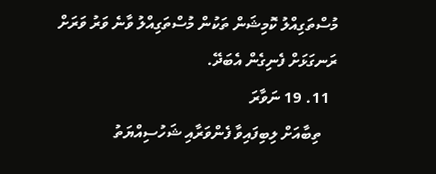މުސްތަގިއްލު ކޮމިޝަން ތަކުން މުސްތަގިއްލު ވާނެ ވަރު ވަރަށް ރަނގަޅަށް ފެނިގެން އެބަދޭ.
  11. 19 ނަވާރަ
    ތިބާއަށް ލިބިފައިވާ ފެންވަރާއި ޝަހުސިއްޔަތު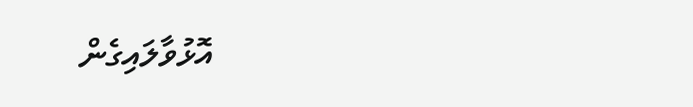އޮޅުވާލައިގެން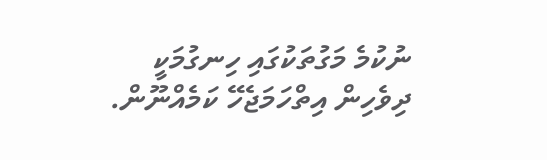ނުކުމެ މަގުތަކުގައި ހިނގުމަކީ ދިވެހިން އިތްހަމަޖެހޭ ކަމެއްނޫން.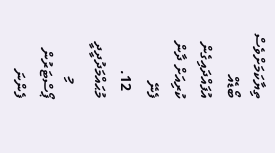ތިޔާކަމަށްވެސް ބޯޑެއް އުފައްދައިގެން ކުރިއަށް ދާން ފެނޭ
  12. މުޙައްމަދުދީދީ
    މި ޕޯސްޓަރުން ފެންނަ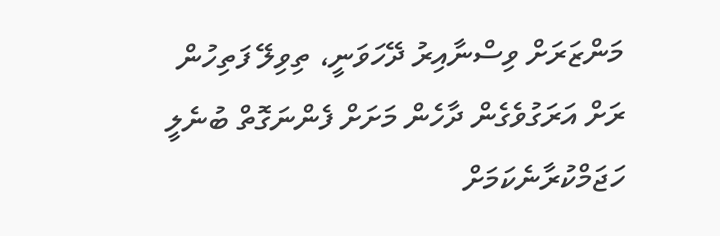މަންޒަރަށް ވިސްނާއިރު ދޭހަވަނީ، ތިވިލޭ ފަތިހުން ރަށް އަރަގުވެގެން ދާހެން މަށަށް ފެންނަގޮތް ބުނެލީ ހަޖަމްކުރާނެކަމަށް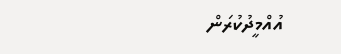އުއްމީދުކުރަން